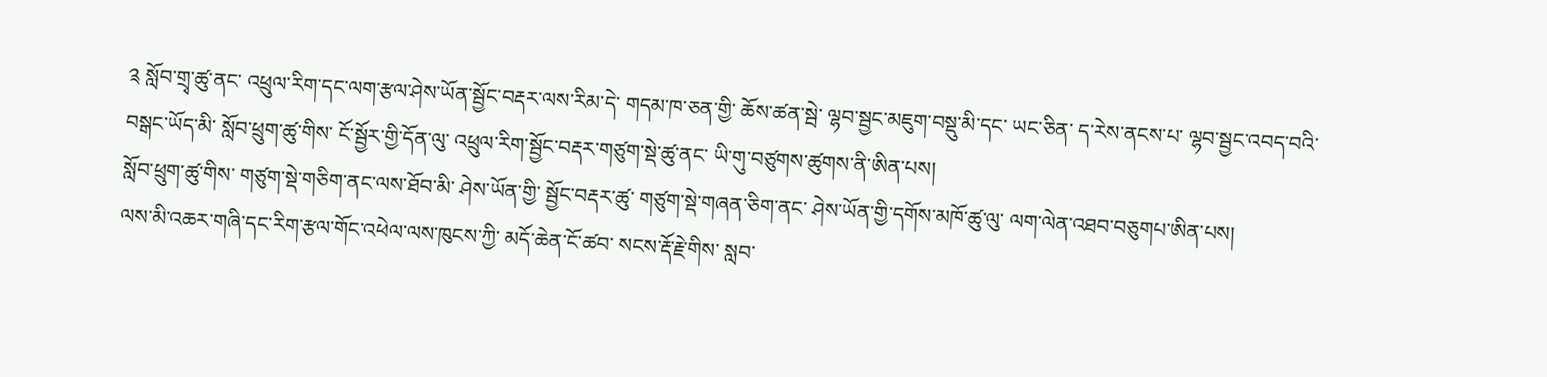༉ སློབ་གྲྭ་ཚུ་ནང་ འཕྲུལ་རིག་དང་ལག་རྩལ་ཤེས་ཡོན་སྦྱོང་བརྡར་ལས་རིམ་དེ་ གདམ་ཁ་ཅན་གྱི་ ཆོས་ཚན་སྦེ་ ལྷབ་སྦྱང་མཇུག་བསྡུ་མི་དང་ ཡང་ཅིན་ ད་རེས་ནངས་པ་ ལྷབ་སྦྱང་འབད་བའི་བསྒང་ཡོད་མི་ སློབ་ཕྲུག་ཚུ་གིས་ ངོ་སྦྱོར་གྱི་དོན་ལུ་ འཕྲུལ་རིག་སྦྱོང་བརྡར་གཙུག་སྡེ་ཚུ་ནང་ ཡི་གུ་བཙུགས་ཚུགས་ནི་ཨིན་པས།
སློབ་ཕྲུག་ཚུ་གིས་ གཙུག་སྡེ་གཅིག་ནང་ལས་ཐོབ་མི་ ཤེས་ཡོན་གྱི་ སྦྱོང་བརྡར་ཚུ་ གཙུག་སྡེ་གཞན་ཅིག་ནང་ ཤེས་ཡོན་གྱི་དགོས་མཁོ་ཚུ་ལུ་ ལག་ལེན་འཐབ་བཅུགཔ་ཨིན་པས།
ལས་མི་འཆར་གཞི་དང་རིག་རྩལ་གོང་འཕེལ་ལས་ཁུངས་ཀྱི་ མདོ་ཆེན་ངོ་ཚབ་ སངས་རྡོ་རྗེ་གིས་ སླབ་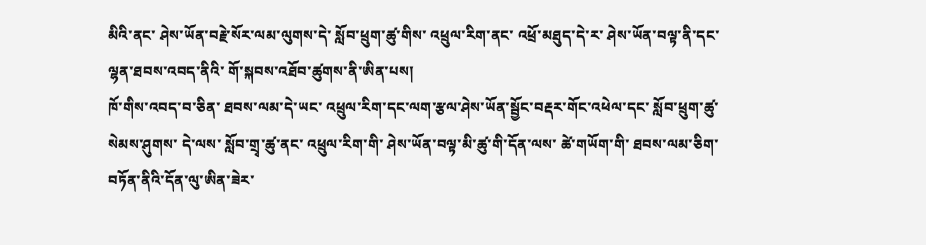མིའི་ནང་ ཤེས་ཡོན་བརྗེ་སོར་ལམ་ལུགས་དེ་ སློབ་ཕྲུག་ཚུ་གིས་ འཕྲུལ་རིག་ནང་ འཕྲོ་མཐུད་དེ་ར་ ཤེས་ཡོན་བལྟ་ནི་དང་ ལྷན་ཐབས་འབད་ནིའི་ གོ་སྐབས་འཐོབ་ཚུགས་ནི་ཨིན་པས།
ཁོ་གིས་འབད་བ་ཅིན་ ཐབས་ལམ་དེ་ཡང་ འཕྲུལ་རིག་དང་ལག་རྩལ་ཤེས་ཡོན་སྦྱོང་བརྡར་གོང་འཕེལ་དང་ སློབ་ཕྲུག་ཚུ་སེམས་ཤུགས་ དེ་ལས་ སློབ་གྲྭ་ཚུ་ནང་ འཕྲུལ་རིག་གི་ ཤེས་ཡོན་བལྟ་མི་ཚུ་གི་དོན་ལས་ ཚེ་གཡོག་གི་ ཐབས་ལམ་ཅིག་ བཏོན་ནིའི་དོན་ལུ་ཨིན་ཟེར་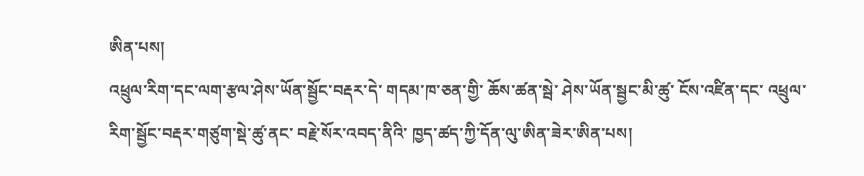ཨིན་པས།
འཕྲུལ་རིག་དང་ལག་རྩལ་ཤེས་ཡོན་སྦྱོང་བརྡར་དེ་ གདམ་ཁ་ཅན་གྱི་ ཆོས་ཚན་སྦེ་ ཤེས་ཡོན་སྦྱང་མི་ཚུ་ ངོས་འཛིན་དང་ འཕྲུལ་རིག་སྦྱོང་བརྡར་གཙུག་སྡེ་ཚུ་ནང་ བརྗེ་སོར་འབད་ནིའི་ ཁྱད་ཚད་ཀྱི་དོན་ལུ་ཨིན་ཟེར་ཨིན་པས།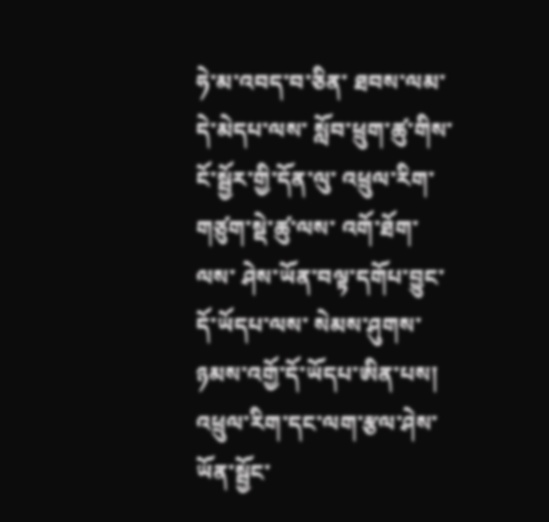ཧེ་མ་འབད་བ་ཅིན་ ཐབས་ལམ་དེ་མེདཔ་ལས་ སློབ་ཕྲུག་ཚུ་གིས་ ངོ་སྦྱོར་གྱི་དོན་ལུ་ འཕྲུལ་རིག་གཙུག་སྡེ་ཚུ་ལས་ འགོ་ཐོག་ལས་ ཤེས་ཡོན་བལྟ་དགོཔ་བྱུང་དོ་ཡོདཔ་ལས་ སེམས་ཤུགས་ཉམས་འགྱོ་དོ་ཡོདཔ་ཨིན་པས།
འཕྲུལ་རིག་དང་ལག་རྩལ་ཤེས་ཡོན་སྦྱོང་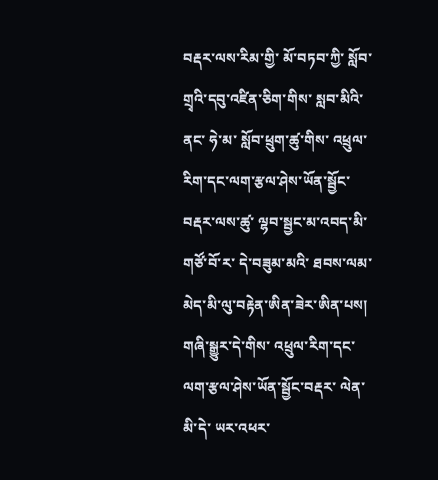བརྡར་ལས་རིམ་གྱི་ མོ་བཏབ་ཀྱི་ སློབ་གྲྭའི་དབུ་འཛིན་ཅིག་གིས་ སླབ་མིའི་ནང་ ཧེ་མ་ སློབ་ཕྲུག་ཚུ་གིས་ འཕྲུལ་རིག་དང་ལག་རྩལ་ཤེས་ཡོན་སྦྱོང་བརྡར་ལས་ཚུ་ ལྷབ་སྦྱང་མ་འབད་མི་ གཙོ་བོ་ར་ དེ་བཟུམ་མའི་ ཐབས་ལམ་མེད་མི་ལུ་བརྟེན་ཨིན་ཟེར་ཨིན་པས།
གཞི་སྒྱུར་དེ་གིས་ འཕྲུལ་རིག་དང་ལག་རྩལ་ཤེས་ཡོན་སྦྱོང་བརྡར་ ལེན་མི་དེ་ ཡར་འཕར་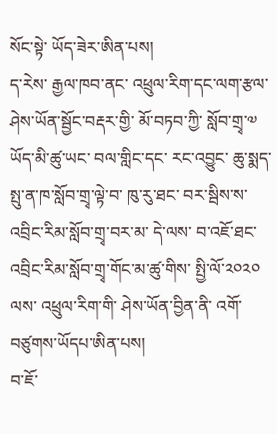སོང་སྟེ་ ཡོད་ཟེར་ཨིན་པས།
ད་རེས་ རྒྱལ་ཁབ་ནང་ འཕྲུལ་རིག་དང་ལག་རྩལ་ཤེས་ཡོན་སྦྱོང་བརྡར་གྱི་ མོ་བཏབ་ཀྱི་ སློབ་གྲྭ་༧ ཡོད་མི་ཚུ་ཡང་ བལ་གླིང་དང་ རང་འབྱུང་ ཆུ་སྨད་ སྤུ་ན་ཁ་སློབ་གྲྭ་ལྟེ་བ་ ཁུ་རུ་ཐང་ བར་སྦིས་ས་འབྲིང་རིམ་སློབ་གྲྭ་བར་མ་ དེ་ལས་ བ་འཇོ་ཐང་འབྲིང་རིམ་སློབ་གྲྭ་གོང་མ་ཚུ་གིས་ སྤྱི་ལོ་༢༠༢༠ ལས་ འཕྲུལ་རིག་གི་ ཤེས་ཡོན་བྱིན་ནི་ འགོ་བཙུགས་ཡོདཔ་ཨིན་པས།
བ་ཇོ་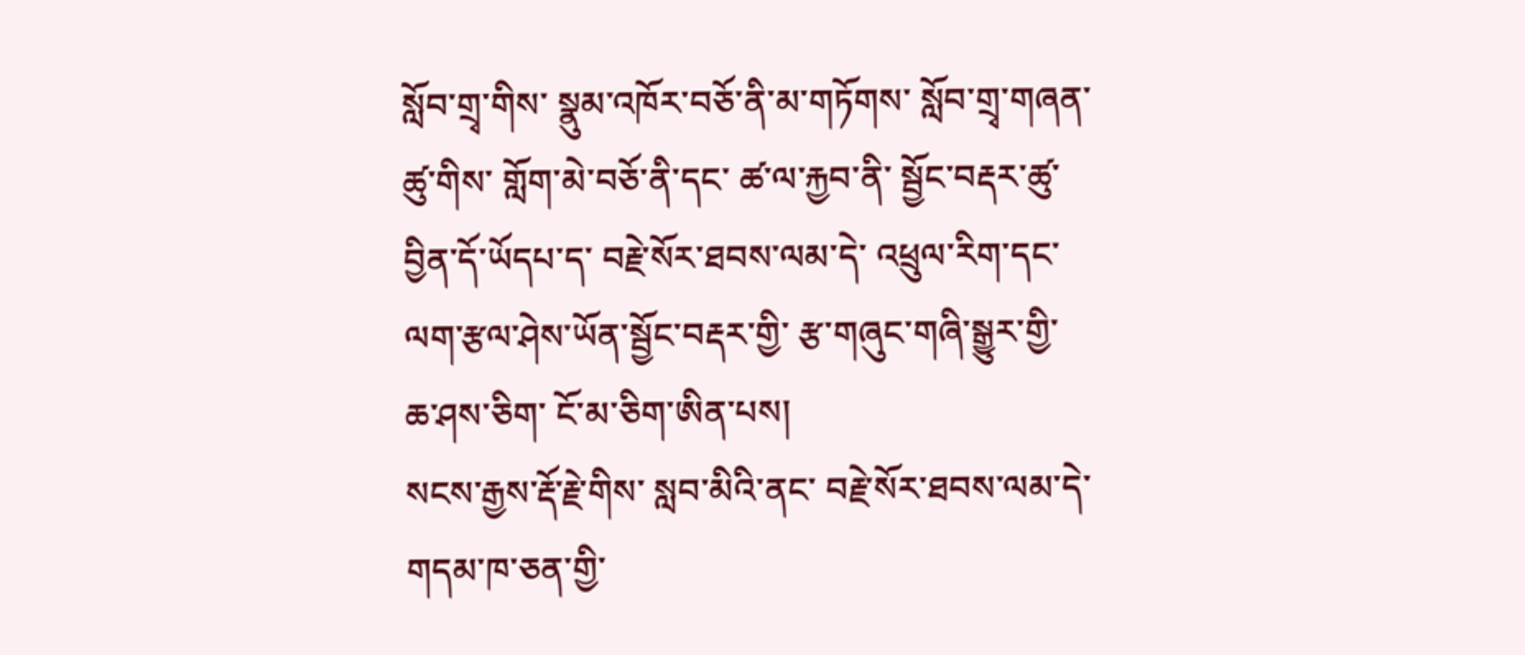སློབ་གྲྭ་གིས་ སྣུམ་འཁོར་བཅོ་ནི་མ་གཏོགས་ སློབ་གྲྭ་གཞན་ཚུ་གིས་ གློག་མེ་བཅོ་ནི་དང་ ཚ་ལ་རྐྱབ་ནི་ སྦྱོང་བརྡར་ཚུ་ བྱིན་དོ་ཡོདཔ་ད་ བརྗེ་སོར་ཐབས་ལམ་དེ་ འཕྲུལ་རིག་དང་ལག་རྩལ་ཤེས་ཡོན་སྦྱོང་བརྡར་གྱི་ རྩ་གཞུང་གཞི་སྒྱུར་གྱི་ ཆ་ཤས་ཅིག་ ངོ་མ་ཅིག་ཨིན་པས།
སངས་རྒྱས་རྡོ་རྗེ་གིས་ སླབ་མིའི་ནང་ བརྗེ་སོར་ཐབས་ལམ་དེ་ གདམ་ཁ་ཅན་གྱི་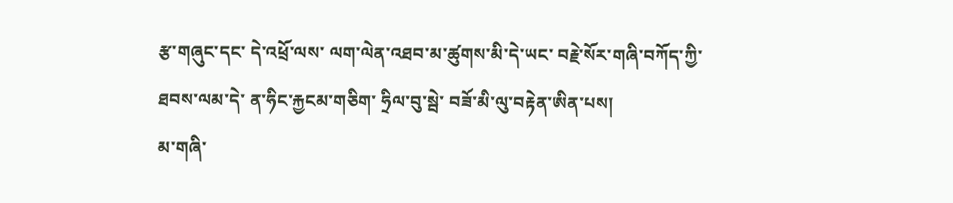རྩ་གཞུང་དང་ དེ་འཕྲོ་ལས་ ལག་ལེན་འཐབ་མ་ཚུགས་མི་དེ་ཡང་ བརྗེ་སོར་གཞི་བཀོད་ཀྱི་ ཐབས་ལམ་དེ་ ན་ཧིང་རྐྱངམ་གཅིག་ ཧྲིལ་བུ་སྦེ་ བཟོ་མི་ལུ་བརྟེན་ཨིན་པས།
མ་གཞི་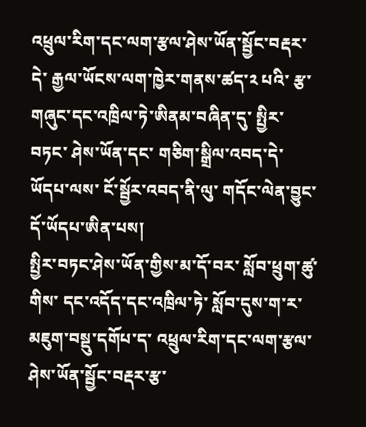འཕྲུལ་རིག་དང་ལག་རྩལ་ཤེས་ཡོན་སྦྱོང་བརྡར་དེ་ རྒྱལ་ཡོངས་ལག་ཁྱེར་གནས་ཚད་༢ པའི་ རྩ་གཞུང་དང་འཁྲིལ་ཏེ་ཨིནམ་བཞིན་དུ་ སྤྱིར་བཏང་ ཤེས་ཡོན་དང་ གཅིག་སྒྲིལ་འབད་དེ་ཡོདཔ་ལས་ ངོ་སྦྱོར་འབད་ནི་ལུ་ གདོང་ལེན་བྱུང་དོ་ཡོདཔ་ཨིན་པས།
སྤྱིར་བཏང་ཤེས་ཡོན་གྱིས་མ་དོ་བར་ སློབ་ཕྲུག་ཚུ་གིས་ དང་འདོད་དང་འཁྲིལ་ཏེ་ སློབ་དུས་ག་ར་ མཇུག་བསྡུ་དགོཔ་ད་ འཕྲུལ་རིག་དང་ལག་རྩལ་ཤེས་ཡོན་སྦྱོང་བརྡར་རྩ་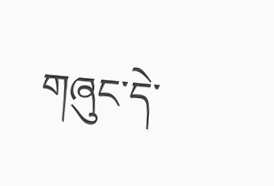གཞུང་དེ་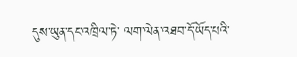དུས་ཡུན་དང་འཁྲིལ་ཏེ་ ལག་ལེན་འཐབ་དོ་ཡོད་པའི་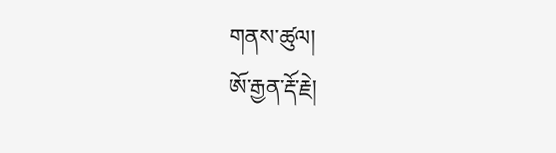གནས་ཚུལ།
ཨོ་རྒྱན་རྡོ་རྗེ།